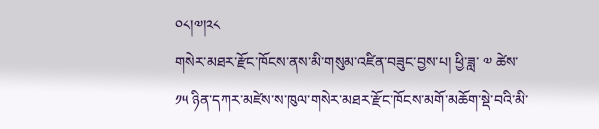༠༨།༧།༢༨
གསེར་མཐར་རྫོང་ཁོངས་ནས་མི་གསུམ་འཛིན་བཟུང་བྱས་པ། ཕྱི་ཟླ་ ༧ ཚེས་ ༡༥ ཉིན་དཀར་མཛེས་ས་ཁུལ་གསེར་མཐར་རྫོང་ཁོངས་མགོ་མཆོག་སྡེ་བའི་མི་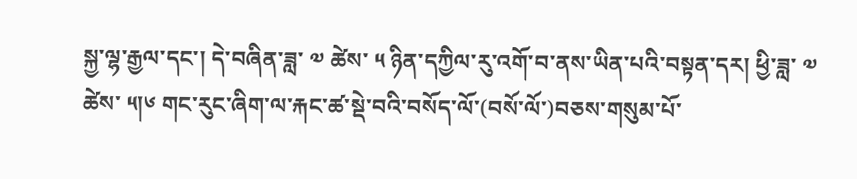སྐྱ་ལྷ་རྒྱལ་དང་། དེ་བཞིན་ཟླ་ ༧ ཚེས་ ༥ ཉིན་དཀྱིལ་རུ་འགོ་བ་ནས་ཡིན་པའི་བསྟན་དར། ཕྱི་ཟླ་ ༧ ཚེས་ ༥།༦ གང་རུང་ཞིག་ལ་རྐང་ཚ་སྡེ་བའི་བསོད་ལོ་(བསོ་ལོ་)བཅས་གསུམ་པོ་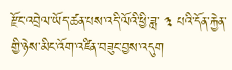རྫོང་འབྲེལ་ཡོད་ཚན་པས་འདི་ལོའི་ཕྱི་ཟླ་ ༣ པའི་དོན་རྐྱེན་གྱི་ཉེས་མིང་འོག་འཛིན་བཟུང་བྱས་འདུག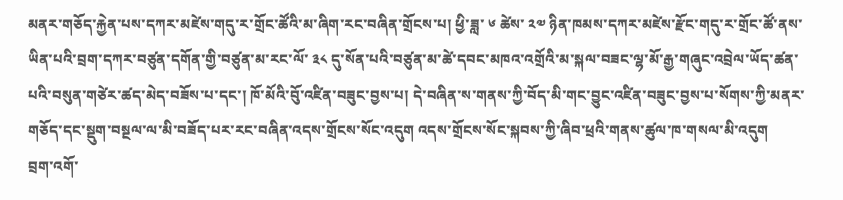མནར་གཅོད་རྐྱེན་པས་དཀར་མཛེས་གདུ་ར་གྲོང་ཚོའི་མ་ཞིག་རང་བཞིན་གྲོངས་པ། ཕྱི་ཟླ་ ༦ ཚེས་ ༢༧ ཉིན་ཁམས་དཀར་མཛེས་རྫོང་གདུ་ར་གྲོང་ཚོ་ནས་ཡིན་པའི་བྲག་དཀར་བཙུན་དགོན་གྱི་བཙུན་མ་རང་ལོ་ ༣༨ དུ་སོན་པའི་བཙུན་མ་ཚེ་དབང་མཁའ་འགྲོའི་མ་སྐལ་བཟང་ལྷ་མོ་རྒྱ་གཞུང་འབྲེལ་ཡོད་ཚན་པའི་བསུན་གཙེར་ཚད་མེད་བཟོས་པ་དང་། ཁོ་མོའི་བོུ་འཛིན་བཟུང་བྱས་པ། དེ་བཞིན་ས་གནས་ཀྱི་བོད་མི་གང་བྱུང་འཛིན་བཟུང་བྱས་པ་སོགས་ཀྱི་མནར་གཅོད་དང་སྡུག་བསྔལ་ལ་མི་བཟོད་པར་རང་བཞིན་འདས་གྲོངས་སོང་འདུག འདས་གྲོངས་སོང་སྐབས་ཀྱི་ཞིབ་ཕྲའི་གནས་ཚུལ་ཁ་གསལ་མི་འདུག
བྲག་འགོ་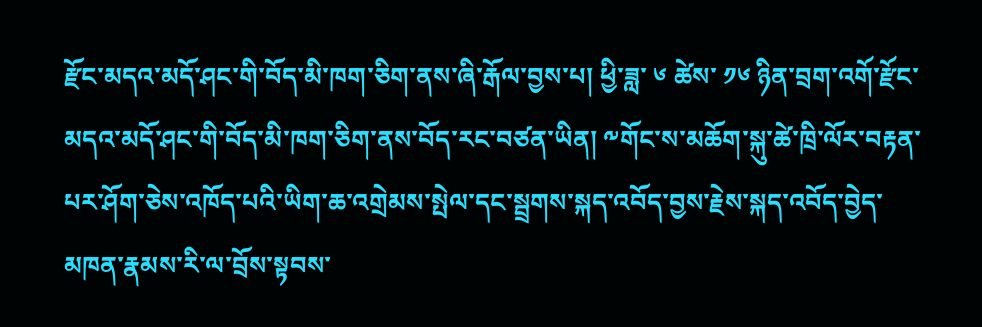རྫོང་མདའ་མདོ་ཤང་གི་བོད་མི་ཁག་ཅིག་ནས་ཞི་རྒོལ་བྱས་པ། ཕྱི་ཟླ་ ༦ ཚེས་ ༡༦ ཉིན་བྲག་འགོ་རྫོང་མདའ་མདོ་ཤང་གི་བོད་མི་ཁག་ཅིག་ནས་བོད་རང་བཙན་ཡིན། ༸གོང་ས་མཆོག་སྐུ་ཚེ་ཁྲི་ལོར་བརྟན་པར་ཤོག་ཅེས་འཁོད་པའི་ཡིག་ཆ་འགྲེམས་སྤེལ་དང་སྦྲགས་སྐད་འབོད་བྱས་རྗེས་སྐད་འབོད་བྱེད་མཁན་རྣམས་རི་ལ་བྲོས་སྟབས་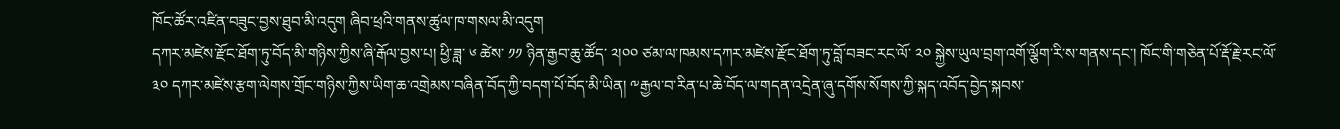ཁོང་ཚོར་འཛིན་བཟུང་བྱས་ཐུབ་མི་འདུག ཞིབ་ཕྲའི་གནས་ཚུལ་ཁ་གསལ་མི་འདུག
དཀར་མཛེས་རྫོང་ཐོག་ཏུ་བོད་མི་གཉིས་ཀྱིས་ཞི་རྒོལ་བྱས་པ། ཕྱི་ཟླ་ ༦ ཚེས་ ༡༡ ཉིན་རྒྱབ་ཆུ་ཚོད་ ༢།༠༠ ཙམ་ལ་ཁམས་དཀར་མཛེས་རྫོང་ཐོག་ཏུ་བློ་བཟང་རང་ལོ་ ༢༠ སྐྱེས་ཡུལ་བྲག་འགོ་ལྕོག་རི་ས་གནས་དང་། ཁོང་གི་གཅེན་པོ་རྡོ་རྗེ་རང་ལོ་ ༣༠ དཀར་མཛེས་རྩག་ལེགས་གྲོང་གཉིས་ཀྱིས་ཡིག་ཆ་འགྲེམས་བཞིན་བོད་ཀྱི་བདག་པོ་བོད་མི་ཡིན། ༸རྒྱལ་བ་རིན་པ་ཆེ་བོད་ལ་གདན་འདྲེན་ཞུ་དགོས་སོགས་ཀྱི་སྐད་འབོད་བྱེད་སྐབས་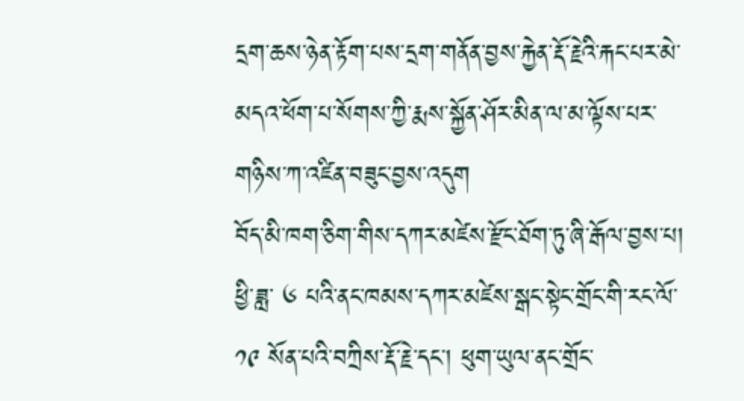དྲག་ཆས་ཉེན་རྟོག་པས་དྲག་གནོན་བྱས་རྐྱེན་རྡོ་རྗེའི་རྐང་པར་མེ་མདའ་ཕོག་པ་སོགས་ཀྱི་རྨས་སྐྱོན་ཤོར་མིན་ལ་མ་ལྟོས་པར་གཉིས་ཀ་འཛིན་བཟུང་བྱས་འདུག
བོད་མི་ཁག་ཅིག་གིས་དཀར་མཛེས་རྫོང་ཐོག་ཏུ་ཞི་རྒོལ་བྱས་པ། ཕྱི་ཟླ་ ༦ པའི་ནང་ཁམས་དཀར་མཛེས་སྒང་སྟེང་གྲོང་གི་རང་ལོ་ ༡༩ སོན་པའི་བཀྲིས་རྡོ་རྗེ་དང་། ཕུག་ཡུལ་ནང་གྲོང་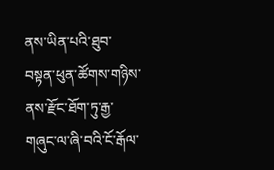ནས་ཡིན་པའི་ཐུབ་བསྟན་ཕུན་ཚོགས་གཉིས་ནས་རྫོང་ཐོག་ཏུ་རྒྱ་གཞུང་ལ་ཞི་བའི་ངོ་རྒོལ་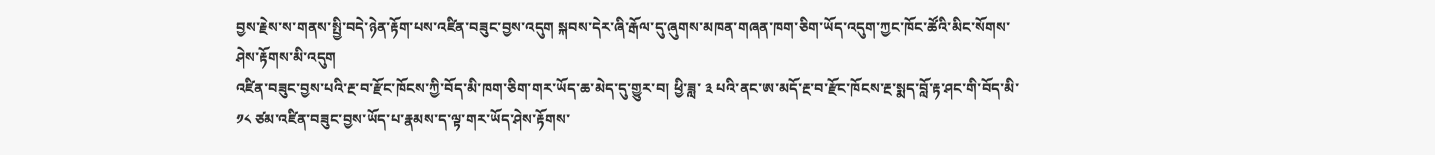བྱས་རྗེས་ས་གནས་སྤྱི་བདེ་ཉེན་རྟོག་པས་འཛིན་བཟུང་བྱས་འདུག སྐབས་དེར་ཞི་རྒོལ་དུ་ཞུགས་མཁན་གཞན་ཁག་ཅིག་ཡོད་འདུག་ཀྱང་ཁོང་ཚོའི་མིང་སོགས་ཤེས་རྟོགས་མི་འདུག
འཛིན་བཟུང་བྱས་པའི་རྔ་བ་རྫོང་ཁོངས་ཀྱི་བོད་མི་ཁག་ཅིག་གར་ཡོད་ཆ་མེད་དུ་གྱུར་བ། ཕྱི་ཟླ་ ༣ པའི་ནང་ཨ་མདོ་རྔ་བ་རྫོང་ཁོངས་རྔ་སྨད་བློ་རྟ་ཤང་གི་བོད་མི་ ༡༨ ཙམ་འཛིན་བཟུང་བྱས་ཡོད་པ་རྣམས་ད་ལྟ་གར་ཡོད་ཤེས་རྟོགས་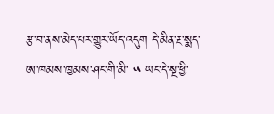རྩ་བ་ནས་མེད་པར་གྱུར་ཡོད་འདུག དེ་མིན་རྔ་སྨད་ཨ་ཁམས་ཁྱམས་ཤང་གི་མི་ ༥ ཡང་དེ་སྔ་ཕྱི་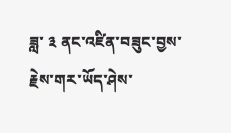ཟླ་ ༣ ནང་འཛིན་བཟུང་བྱས་རྗེས་གར་ཡོད་ཤེས་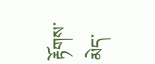རྟོགས་མེད་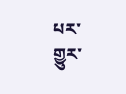པར་གྱུར་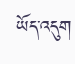ཡོད་འདུག